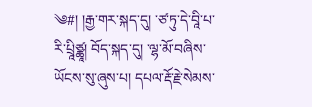༄#། །རྒྱ་གར་སྐད་དུ། ་ཙ་ཏུ་དེ་བཱི་པ་རི་པྲཱིཙྪཱ། བོད་སྐད་དུ། ་ལྷ་མོ་བཞིས་ཡོངས་སུ་ཞུས་པ། དཔལ་རྡོ་རྗེ་སེམས་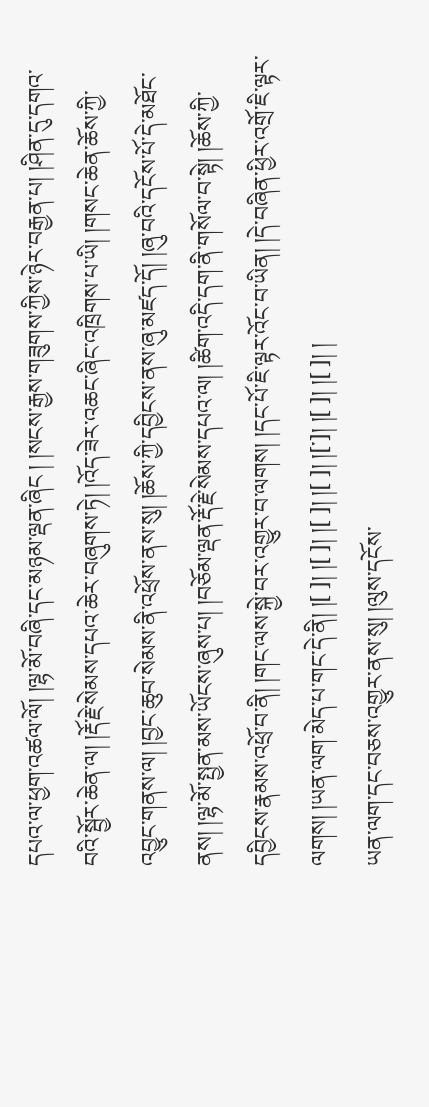དཔའ་ལ་ཕྱག་འཚལ་ལོ། །ལྷ་མོ་བཞི་དང་མཉམ་ལྡན་ཞིང ། །སངས་རྒྱས་གཟུགས་ཀྱིས་ཉེར་བརྒྱན་པ། །ཤིན་དུ་དགའ་བའི་སྦྱོར་ཆེན་ལ། །རྡོ་རྗེ་སེམས་དཔའ་ཆེར་བཞུགས་ཏེ། །འོད་ཟེར་འཆང་ཞིང་འཁྲིགས་པ་ཡི། །གསང་ཆེན་ཆོས་ཀྱི་འབྱུང་གནས་ལ། །བྱང་ཆུབ་སེམས་ནི་འཕྲོས་ནས་སུ། །ཆོས་ཀྱི་དབྱིངས་ནས་ཞུ་མཛད་དོ། །ཞུ་བའི་དངོས་པོ་དེ་མཐོང་ནས། །ལྷ་མོ་སྤྱན་མས་ཡོངས་ཞུས་པ། །བཅོམ་ལྡན་རྡོ་རྗེ་སེམས་དཔའ་ལ། །ཚིག་འདི་དག་ནི་གསོལ་བ་སྟེ། །ཆོས་ཀྱི་དབྱིངས་རྣམས་འཕྲོ་བ་ནི། །གང་ལས་སྐྱེ་བར་འགྱུར་བ་ལགས། །དང་པོ་ཇི་ལྟར་འོང་བ་ཡིན། །དེ་བཞིན་ཕྱིར་འགྲོ་ཇི་ལྟར་ལགས། །ཡན་ལག་མེད་པ་གང་དེ་ནི། །[ ]། །[ ]། །[ ]། །[ ]། །[་]། །[ ]། །[ ]། །
ཡན་ལག་དང་བཅས་འགྱུར་ནས་སུ། །ལུས་དངོས་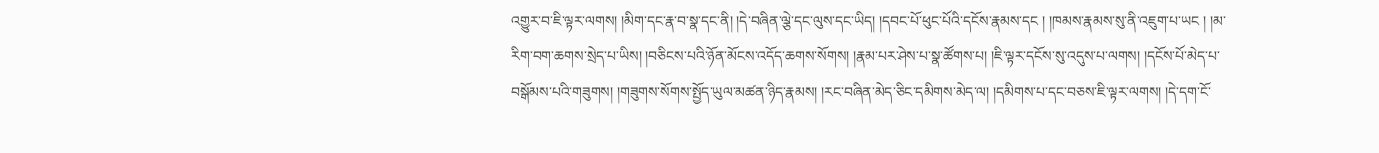འགྱུར་བ་ཇི་ལྟར་ལགས། །མིག་དང་རྣ་བ་སྣ་དང་ནི། །དེ་བཞིན་ལྕེ་དང་ལུས་དང་ཡིད། །དབང་པོ་ཕུང་པོའི་དངོས་རྣམས་དང ། །ཁམས་རྣམས་སུ་ནི་འཇུག་པ་ཡང ། །མ་རིག་བག་ཆགས་སྲེད་པ་ཡིས། །བཅིངས་པའི་ཉོན་མོངས་འདོད་ཆགས་སོགས། །རྣམ་པར་ཤེས་པ་སྣ་ཚོགས་པ། །ཇི་ལྟར་དངོས་སུ་འདུས་པ་ལགས། །དངོས་པོ་མེད་པ་བསྒོམས་པའི་གཟུགས། །གཟུགས་སོགས་སྤྱོད་ཡུལ་མཚན་ཉིད་རྣམས། །རང་བཞིན་མེད་ཅིང་དམིགས་མེད་ལ། །དམིགས་པ་དང་བཅས་ཇི་ལྟར་ལགས། །དེ་དག་ངོ་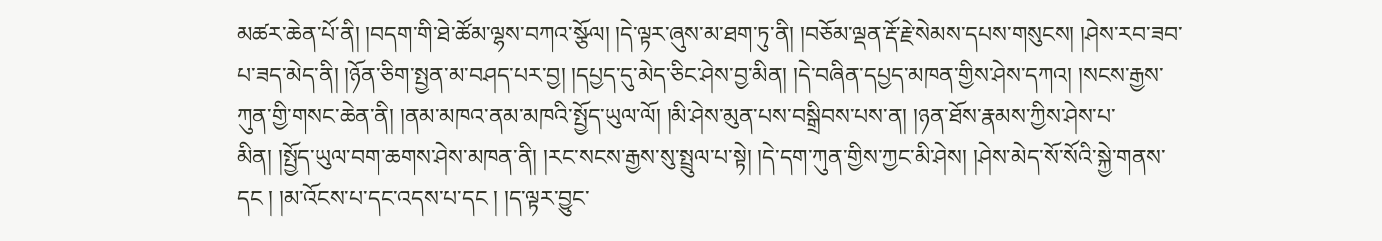མཚར་ཆེན་པོ་ནི། །བདག་གི་ཐེ་ཚོམ་ལྷས་བཀའ་སྩོལ། །དེ་ལྟར་ཞུས་མ་ཐག་ཏུ་ནི། །བཅོམ་ལྡན་རྡོ་རྗེ་སེམས་དཔས་གསུངས། །ཤེས་རབ་ཟབ་པ་ཟད་མེད་ནི། །ཉོན་ཅིག་སྤྱན་མ་བཤད་པར་བྱ། །དཔྱད་དུ་མེད་ཅིང་ཤེས་བྱ་མིན། །དེ་བཞིན་དཔྱད་མཁན་གྱིས་ཤེས་དཀའ། །སངས་རྒྱས་ཀུན་གྱི་གསང་ཆེན་ནི། །ནམ་མཁའ་ནམ་མཁའི་སྤྱོད་ཡུལ་ལོ། །མི་ཤེས་མུན་པས་བསྒྲིབས་པས་ན། །ཉན་ཐོས་རྣམས་ཀྱིས་ཤེས་པ་མིན། །སྤྱོད་ཡུལ་བག་ཆགས་ཤེས་མཁན་ནི། །རང་སངས་རྒྱས་སུ་སྤྲུལ་པ་སྟེ། །དེ་དག་ཀུན་གྱིས་ཀྱང་མི་ཤེས། །ཤེས་མེད་སོ་སོའི་སྐྱེ་གནས་དང ། །མ་འོངས་པ་དང་འདས་པ་དང ། །ད་ལྟར་བྱུང་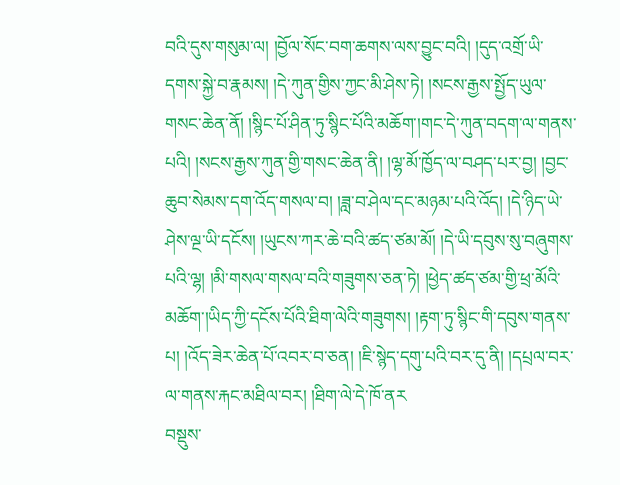བའི་དུས་གསུམ་ལ། །བྱོལ་སོང་བག་ཆགས་ལས་བྱུང་བའི། །དུད་འགྲོ་ཡི་དགས་སྐྱེ་བ་རྣམས། །དེ་ཀུན་གྱིས་ཀྱང་མི་ཤེས་ཏེ། །སངས་རྒྱས་སྤྱོད་ཡུལ་གསང་ཆེན་ནོ། །སྙིང་པོ་ཤིན་ཏུ་སྙིང་པོའི་མཆོག་།གང་དེ་ཀུན་བདག་ལ་གནས་པའི། །སངས་རྒྱས་ཀུན་གྱི་གསང་ཆེན་ནི། །ལྷ་མོ་ཁྱོད་ལ་བཤད་པར་བྱ། །བྱང་ཆུབ་སེམས་དག་འོད་གསལ་བ། །ཟླ་བ་ཤེལ་དང་མཉམ་པའི་འོད། །དེ་ཉིད་ཡེ་ཤེས་ལྔ་ཡི་དངོས། །ཡུངས་ཀར་ཆེ་བའི་ཚད་ཙམ་མོ། །དེ་ཡི་དབུས་སུ་བཞུགས་པའི་ལྷ། །མི་གསལ་གསལ་བའི་གཟུགས་ཅན་ཏེ། །ཕྱེད་ཚད་ཙམ་གྱི་ཕྲ་མོའི་མཆོག་།ཡིད་ཀྱི་དངོས་པོའི་ཐིག་ལེའི་གཟུགས། །རྟག་ཏུ་སྙིང་གི་དབུས་གནས་པ། །འོད་ཟེར་ཆེན་པོ་འབར་བ་ཅན། །ཇི་སྙེད་དགུ་པའི་བར་དུ་ནི། །དཔྲལ་བར་ལ་གནས་རྐང་མཐིལ་བར། །ཐིག་ལེ་དེ་ཁོ་ནར
བསྡུས་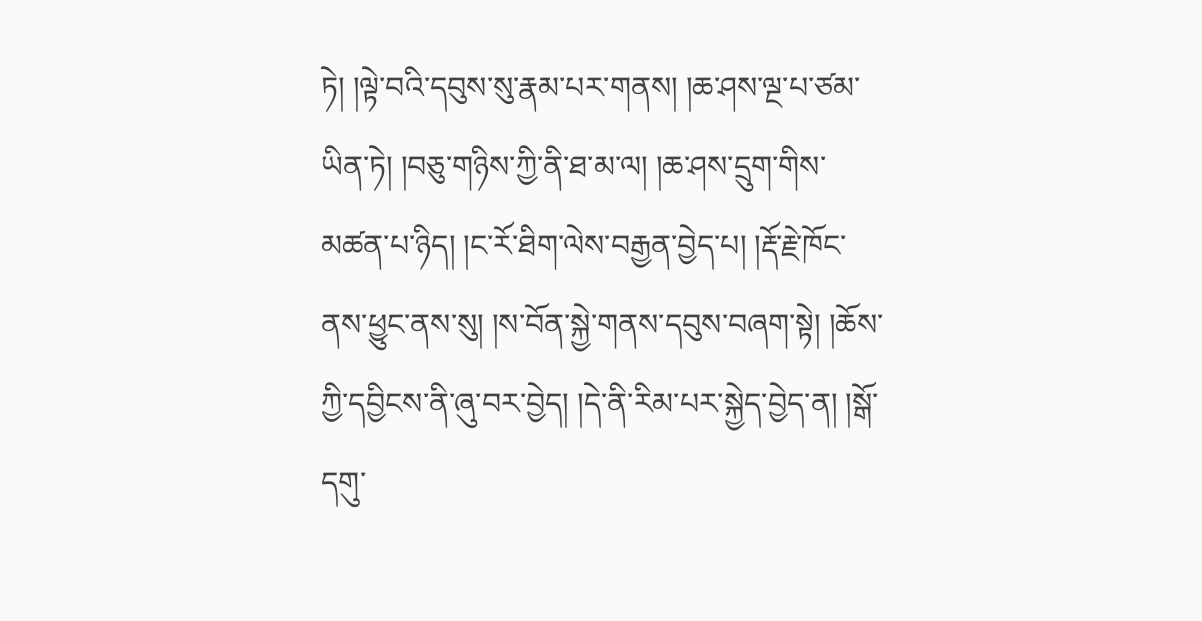ཏེ། །ལྟེ་བའི་དབུས་སུ་རྣམ་པར་གནས། །ཆ་ཤས་ལྔ་པ་ཙམ་ཡིན་ཏེ། །བཅུ་གཉིས་ཀྱི་ནི་ཐ་མ་ལ། །ཆ་ཤས་དྲུག་གིས་མཚན་པ་ཉིད། །ང་རོ་ཐིག་ལེས་བརྒྱན་བྱེད་པ། །རྡོ་རྗེ་ཁོང་ནས་ཕྱུང་ནས་སུ། །ས་བོན་སྐྱེ་གནས་དབུས་བཞག་སྟེ། །ཆོས་ཀྱི་དབྱིངས་ནི་ཞུ་བར་བྱེད། །དེ་ནི་རིམ་པར་སྐྱེད་བྱེད་ན། །སྒོ་དགུ་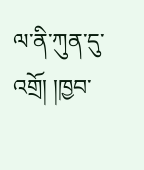ལ་ནི་ཀུན་དུ་འགྲོ། །ཁྱབ་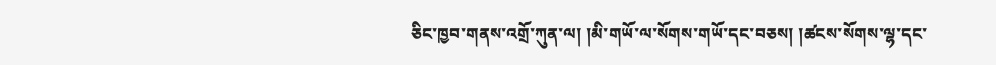ཅིང་ཁྱབ་གནས་འགྲོ་ཀུན་ལ། །མི་གཡོ་ལ་སོགས་གཡོ་དང་བཅས། །ཚངས་སོགས་ལྷ་དང་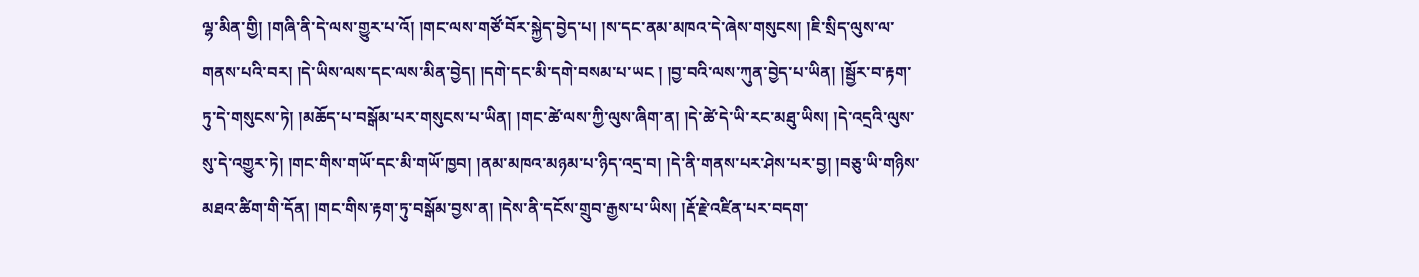ལྷ་མིན་གྱི། །གཞི་ནི་དེ་ལས་གྱུར་པ་འོ། །གང་ལས་གཙོ་བོར་སྐྱེད་བྱེད་པ། །ས་དང་ནམ་མཁའ་དེ་ཞེས་གསུངས། །ཇི་སྲིད་ལུས་ལ་གནས་པའི་བར། །དེ་ཡིས་ལས་དང་ལས་མིན་བྱེད། །དགེ་དང་མི་དགེ་བསམ་པ་ཡང ། །བྱ་བའི་ལས་ཀུན་བྱེད་པ་ཡིན། །སྦྱོར་བ་རྟག་ཏུ་དེ་གསུངས་ཏེ། །མཆོད་པ་བསྒོམ་པར་གསུངས་པ་ཡིན། །གང་ཚེ་ལས་ཀྱི་ལུས་ཞིག་ན། །དེ་ཚེ་དེ་ཡི་རང་མཐུ་ཡིས། །དེ་འདྲའི་ལུས་སུ་དེ་འགྱུར་ཏེ། །གང་གིས་གཡོ་དང་མི་གཡོ་ཁྱབ། །ནམ་མཁའ་མཉམ་པ་ཉིད་འདྲ་བ། །དེ་ནི་གནས་པར་ཤེས་པར་བྱ། །བཅུ་ཡི་གཉིས་མཐའ་ཚིག་གི་དོན། །གང་གིས་རྟག་ཏུ་བསྒོམ་བྱས་ན། །དེས་ནི་དངོས་གྲུབ་རྒྱས་པ་ཡིས། །རྡོ་རྗེ་འཛིན་པར་བདག་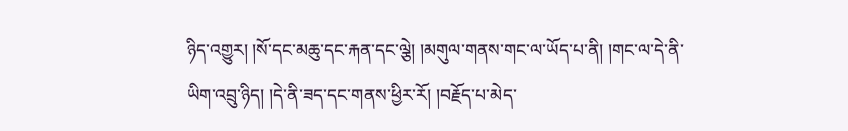ཉིད་འགྱུར། །སོ་དང་མཆུ་དང་རྐན་དང་ལྕེ། །མགུལ་གནས་གང་ལ་ཡོད་པ་ནི། །གང་ལ་དེ་ནི་ཡིག་འབྲུ་ཉིད། །དེ་ནི་ཟད་དང་གནས་ཕྱིར་རོ། །བརྗོད་པ་མེད་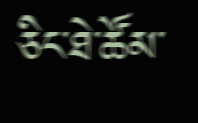ཅིང་ཐེ་ཚོམ་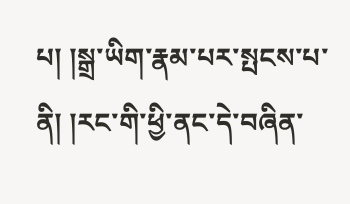པ། །སྒྲ་ཡིག་རྣམ་པར་སྤངས་པ་ནི། །རང་གི་ཕྱི་ནང་དེ་བཞིན་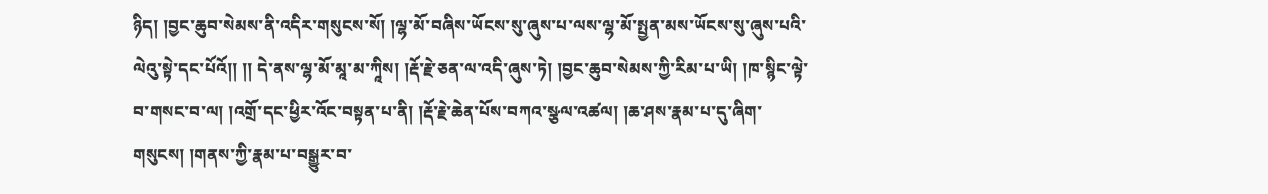ཉིད། །བྱང་ཆུབ་སེམས་ནི་འདིར་གསུངས་སོ། །ལྷ་མོ་བཞིས་ཡོངས་སུ་ཞུས་པ་ལས་ལྷ་མོ་སྤྱན་མས་ཡོངས་སུ་ཞུས་པའི་ལེའུ་སྟེ་དང་པོའོ།། །། དེ་ནས་ལྷ་མོ་མཱ་མ་ཀཱིས། །རྡོ་རྗེ་ཅན་ལ་འདི་ཞུས་ཏེ། །བྱང་ཆུབ་སེམས་ཀྱི་རིམ་པ་ཡི། །ཁ་སྙིང་ལྟེ་བ་གསང་བ་ལ། །འགྲོ་དང་ཕྱིར་འོང་བསྟན་པ་ནི། །རྡོ་རྗེ་ཆེན་པོས་བཀའ་སྩལ་འཚལ། །ཆ་ཤས་རྣམ་པ་དུ་ཞིག་གསུངས། །གནས་ཀྱི་རྣམ་པ་བསྒྱུར་བ་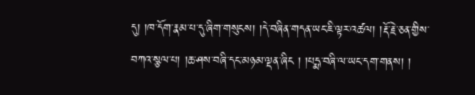དུ། །ཁ་དོག་རྣམ་པ་དུ་ཞིག་གསུངས། །དེ་བཞིན་གདན་ཡང་ཇི་ལྟར་འཚལ། །རྡོ་རྗེ་ཅན་གྱིས་བཀའ་སྩལ་པ། །ཆ་ཤས་བཞི་དང་མཉམ་ལྡན་ཞིང ། །པདྨ་བཞི་ལ་ཡང་དག་གནས། །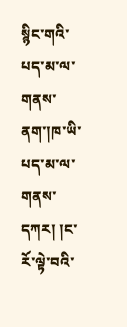སྙིང་གའི་པད་མ་ལ་གནས་ནག་།ཁ་ཡི་པད་མ་ལ་གནས་དཀར། །ང་རོ་ལྟེ་བའི་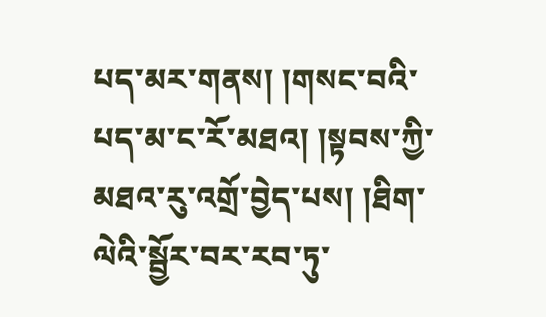པད་མར་གནས། །གསང་བའི་པད་མ་ང་རོ་མཐའ། །སྟབས་ཀྱི་མཐའ་རུ་འགྲོ་བྱེད་པས། །ཐིག་ལེའི་སྦྱོར་བར་རབ་ཏུ་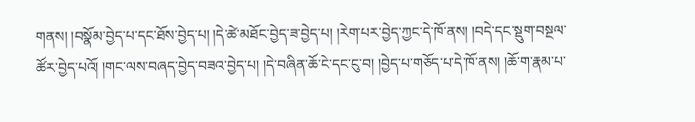གནས། །བསྣོམ་བྱེད་པ་དང་ཐོས་བྱེད་པ། །དེ་ཚེ་མཐོང་བྱེད་ཟ་བྱེད་པ། །རེག་པར་བྱེད་ཀྱང་དེ་ཁོ་ནས། །བདེ་དང་སྡུག་བསྔལ་ཚོར་བྱེད་པའོ། །གང་ལས་བཞད་བྱེད་བཟའ་བྱེད་པ། །དེ་བཞིན་ཆོ་ངེ་དང་ངུ་བ། །བྱེད་པ་གཅོད་པ་དེ་ཁོ་ནས། །ཆོ་ག་རྣམ་པ་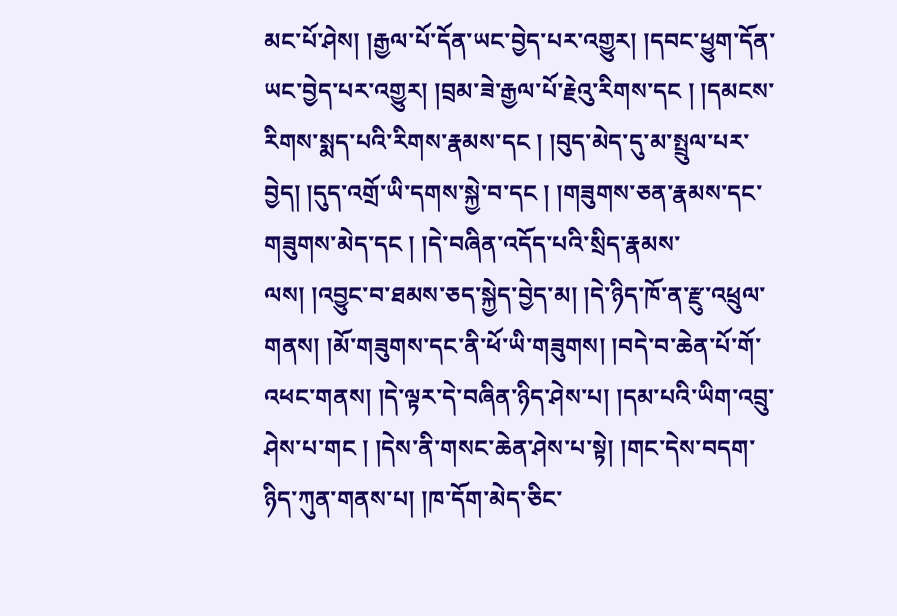མང་པོ་ཤེས། །རྒྱལ་པོ་དོན་ཡང་བྱེད་པར་འགྱུར། །དབང་ཕྱུག་དོན་ཡང་བྱེད་པར་འགྱུར། །བྲམ་ཟེ་རྒྱལ་པོ་རྗེའུ་རིགས་དང ། །དམངས་རིགས་སྨད་པའི་རིགས་རྣམས་དང ། །བུད་མེད་དུ་མ་སྤྲུལ་པར་བྱེད། །དུད་འགྲོ་ཡི་དགས་སྐྱེ་བ་དང ། །གཟུགས་ཅན་རྣམས་དང་གཟུགས་མེད་དང ། །དེ་བཞིན་འདོད་པའི་སྲིད་རྣམས་ལས། །འབྱུང་བ་ཐམས་ཅད་སྐྱེད་བྱེད་མ། །དེ་ཉིད་ཁོ་ན་རྫུ་འཕྲུལ་གནས། །མོ་གཟུགས་དང་ནི་ཕོ་ཡི་གཟུགས། །བདེ་བ་ཆེན་པོ་གོ་འཕང་གནས། །དེ་ལྟར་དེ་བཞིན་ཉིད་ཤེས་པ། །དམ་པའི་ཡིག་འབྲུ་ཤེས་པ་གང ། །དེས་ནི་གསང་ཆེན་ཤེས་པ་སྟེ། །གང་དེས་བདག་ཉིད་ཀུན་གནས་པ། །ཁ་དོག་མེད་ཅིང་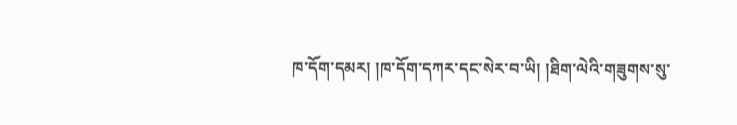ཁ་དོག་དམར། །ཁ་དོག་དཀར་དང་སེར་བ་ཡི། །ཐིག་ལེའི་གཟུགས་སུ་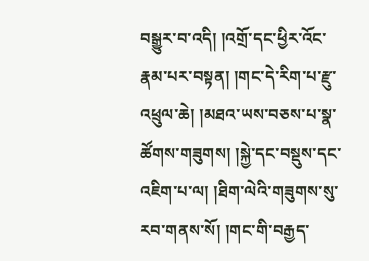བསྒྱུར་བ་འདི། །འགྲོ་དང་ཕྱིར་འོང་རྣམ་པར་བསྟན། །གང་དེ་རིག་པ་རྫུ་འཕྲུལ་ཆེ། །མཐའ་ཡས་བཅས་པ་སྣ་ཚོགས་གཟུགས། །སྐྱེ་དང་བསྡུས་དང་འཇིག་པ་ལ། །ཐིག་ལེའི་གཟུགས་སུ་རབ་གནས་སོ། །གང་གི་བརྒྱད་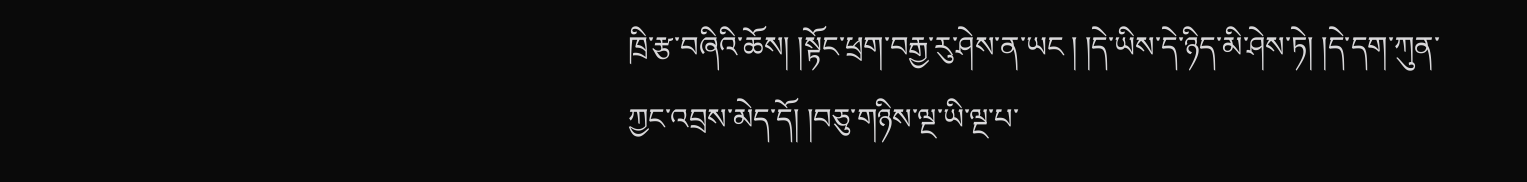ཁྲི་རྩ་བཞིའི་ཆོས། །སྟོང་ཕྲག་བརྒྱ་རུ་ཤེས་ན་ཡང ། །དེ་ཡིས་དེ་ཉིད་མི་ཤེས་ཏེ། །དེ་དག་ཀུན་ཀྱང་འབྲས་མེད་དོ། །བཅུ་གཉིས་ལྔ་ཡི་ལྔ་པ་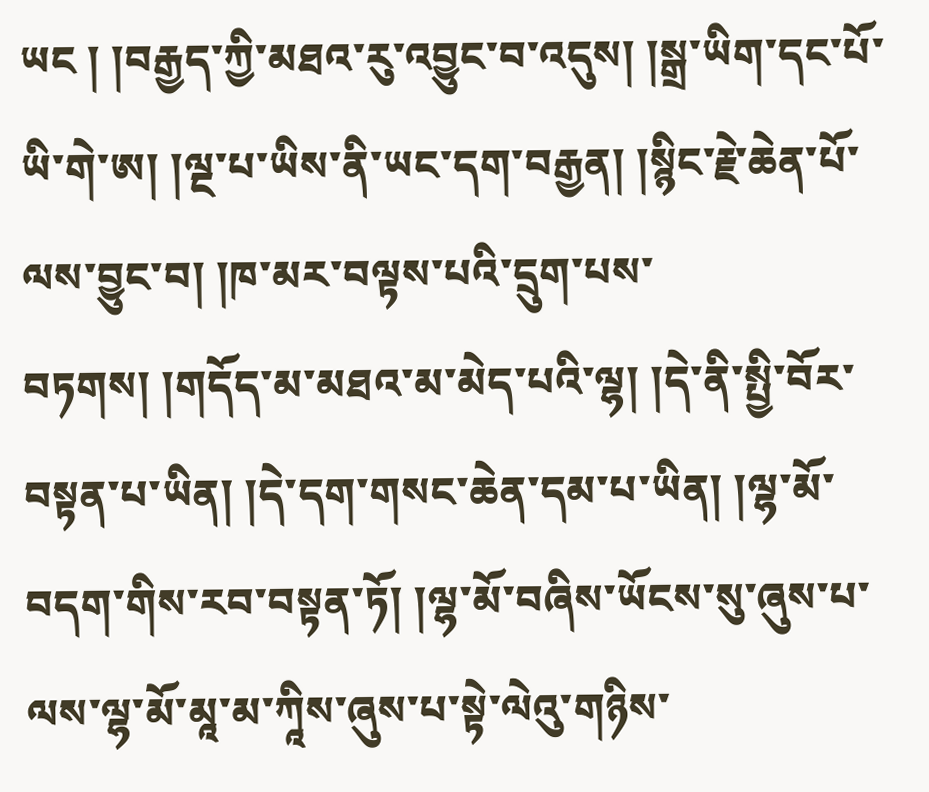ཡང ། །བརྒྱད་ཀྱི་མཐའ་རུ་འབྱུང་བ་འདུས། །སྒྲ་ཡིག་དང་པོ་ཡི་གེ་ཨ། །ལྔ་པ་ཡིས་ནི་ཡང་དག་བརྒྱན། །སྙིང་རྗེ་ཆེན་པོ་ལས་བྱུང་བ། །ཁ་མར་བལྟས་པའི་དྲུག་པས་བཏགས། །གདོད་མ་མཐའ་མ་མེད་པའི་ལྷ། །དེ་ནི་སྤྱི་བོར་བསྟན་པ་ཡིན། །དེ་དག་གསང་ཆེན་དམ་པ་ཡིན། །ལྷ་མོ་བདག་གིས་རབ་བསྟན་ཏོ། །ལྷ་མོ་བཞིས་ཡོངས་སུ་ཞུས་པ་ལས་ལྷ་མོ་མཱ་མ་ཀཱིས་ཞུས་པ་སྟེ་ལེའུ་གཉིས་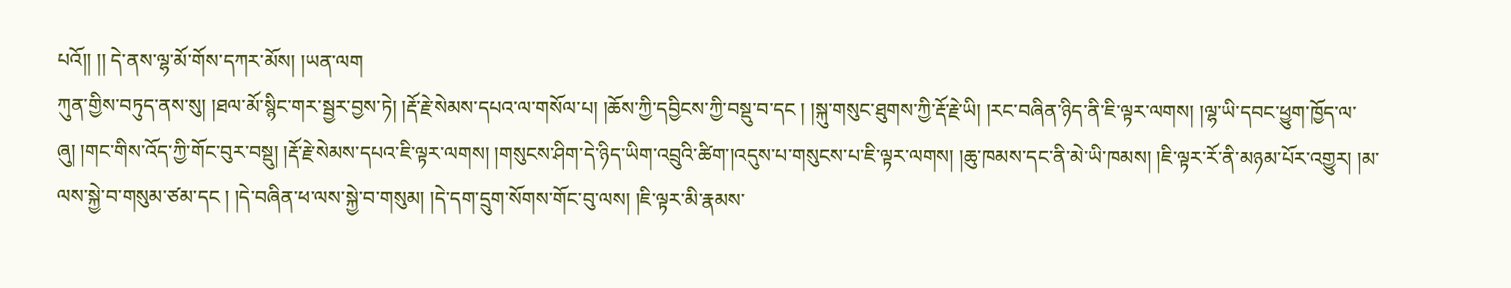པའོ།། །། དེ་ནས་ལྷ་མོ་གོས་དཀར་མོས། །ཡན་ལག
ཀུན་གྱིས་བཏུད་ནས་སུ། །ཐལ་མོ་སྙིང་གར་སྦྱར་བྱས་ཏེ། །རྡོ་རྗེ་སེམས་དཔའ་ལ་གསོལ་པ། །ཆོས་ཀྱི་དབྱིངས་ཀྱི་བསྡུ་བ་དང ། །སྐུ་གསུང་ཐུགས་ཀྱི་རྡོ་རྗེ་ཡི། །རང་བཞིན་ཉིད་ནི་ཇི་ལྟར་ལགས། །ལྷ་ཡི་དབང་ཕྱུག་ཁྱོད་ལ་ཞུ། །གང་གིས་འོད་ཀྱི་གོང་བུར་བསྡུ། །རྡོ་རྗེ་སེམས་དཔའ་ཇི་ལྟར་ལགས། །གསུངས་ཤིག་དེ་ཉིད་ཡིག་འབྲུའི་ཚིག་།འདུས་པ་གསུངས་པ་ཇི་ལྟར་ལགས། །ཆུ་ཁམས་དང་ནི་མེ་ཡི་ཁམས། །ཇི་ལྟར་རོ་ནི་མཉམ་པོར་འགྱུར། །མ་ལས་སྐྱེ་བ་གསུམ་ཙམ་དང ། །དེ་བཞིན་ཕ་ལས་སྐྱེ་བ་གསུམ། །དེ་དག་དྲུག་སོགས་གོང་བུ་ལས། །ཇི་ལྟར་མི་རྣམས་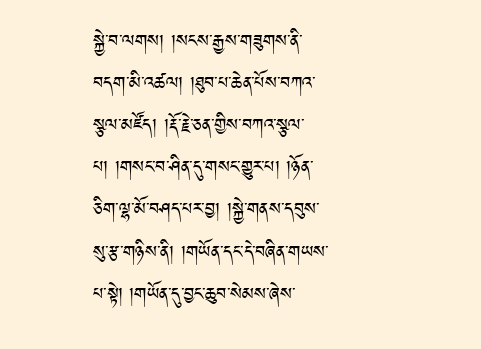སྐྱེ་བ་ལགས། །སངས་རྒྱས་གཟུགས་ནི་བདག་མི་འཚལ། །ཐུབ་པ་ཆེན་པོས་བཀའ་སྩལ་མཛོད། །རྡོ་རྗེ་ཅན་གྱིས་བཀའ་སྩལ་པ། །གསང་བ་ཤིན་དུ་གསང་གྱུར་པ། །ཉོན་ཅིག་ལྷ་མོ་བཤད་པར་བྱ། །སྐྱེ་གནས་དབུས་སུ་རྩ་གཉིས་ནི། །གཡོན་དང་དེ་བཞིན་གཡས་པ་སྟེ། །གཡོན་དུ་བྱང་ཆུབ་སེམས་ཞེས་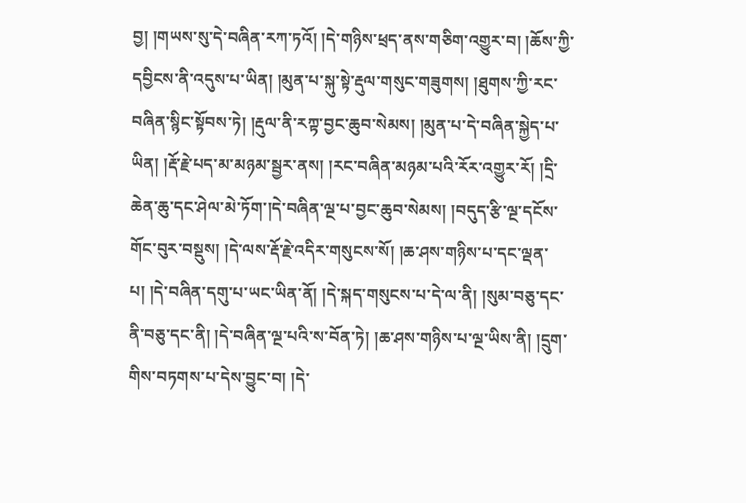བྱ། །གཡས་སུ་དེ་བཞིན་རཀ་ཏའོ། །དེ་གཉིས་ཕྲད་ནས་གཅིག་འགྱུར་བ། །ཆོས་ཀྱི་དབྱིངས་ནི་འདུས་པ་ཡིན། །མུན་པ་སྐུ་སྟེ་རྡུལ་གསུང་གཟུགས། །ཐུགས་ཀྱི་རང་བཞིན་སྙིང་སྟོབས་ཏེ། །རྡུལ་ནི་རཀྟ་བྱང་ཆུབ་སེམས། །མུན་པ་དེ་བཞིན་སྐྱེད་པ་ཡིན། །རྡོ་རྗེ་པད་མ་མཉམ་སྦྱར་ནས། །རང་བཞིན་མཉམ་པའི་རོར་འགྱུར་རོ། །དྲི་ཆེན་ཆུ་དང་ཤེལ་མེ་ཏོག་།དེ་བཞིན་ལྔ་པ་བྱང་ཆུབ་སེམས། །བདུད་རྩི་ལྔ་དངོས་གོང་བུར་བསྡུས། །དེ་ལས་རྡོ་རྗེ་འདིར་གསུངས་སོ། །ཆ་ཤས་གཉིས་པ་དང་ལྡན་པ། །དེ་བཞིན་དགུ་པ་ཡང་ཡིན་ནོ། །དེ་སྐད་གསུངས་པ་དེ་ལ་ནི། །སུམ་བཅུ་དང་ནི་བཅུ་དང་ནི། །དེ་བཞིན་ལྔ་པའི་ས་བོན་ཏེ། །ཆ་ཤས་གཉིས་པ་ལྔ་ཡིས་ནི། །དྲུག་གིས་བཏགས་པ་དེས་བྱུང་བ། །དེ་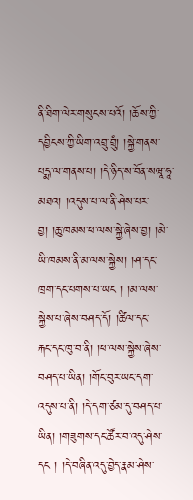ནི་ཐིག་ལེར་གསུངས་པའོ། །ཆོས་ཀྱི་དབྱིངས་ཀྱི་ཡིག་འབྲུ་བྲུཾ། །སྐྱེ་གནས་པདྨ་ལ་གནས་པ། །དེ་ཉིད་ས་བོན་སཝཱ་ཧཱ་མཐའ། །འདུས་པ་ལ་ནི་ཤེས་པར་བྱ། །ཆུ་ཁམས་ཕ་ལས་སྐྱེ་ཞེས་བྱ། །མེ་ཡི་ཁམས་ནི་མ་ལས་སྐྱེས། །ཤ་དང་ཁྲག་དང་པགས་པ་ཡང ། །མ་ལས་སྐྱེས་པ་ཞེས་བཤད་དོ། །ཚིལ་དང་
རྐང་དང་ཁུ་བ་ནི། །ཕ་ལས་སྐྱེས་ཞེས་བཤད་པ་ཡིན། །གོང་བུར་ཡང་དག་འདུས་པ་ནི། །དེ་དག་ཙམ་དུ་བཤད་པ་ཡིན། །གཟུགས་དང་ཚོར་བ་འདུ་ཤེས་དང ། །དེ་བཞིན་འདུ་བྱེད་རྣམ་ཤེས་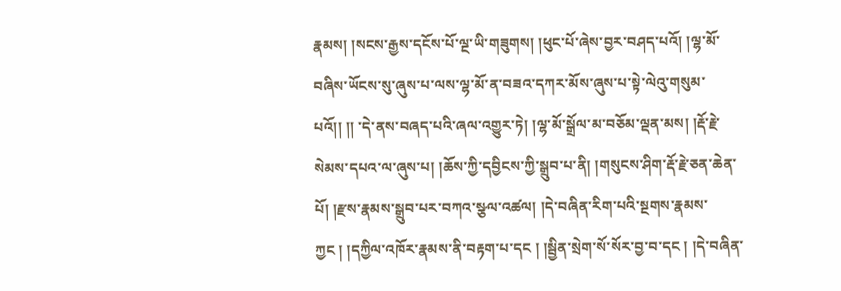རྣམས། །སངས་རྒྱས་དངོས་པོ་ལྔ་ཡི་གཟུགས། །ཕུང་པོ་ཞེས་བྱར་བཤད་པའོ། །ལྷ་མོ་བཞིས་ཡོངས་སུ་ཞུས་པ་ལས་ལྷ་མོ་ན་བཟའ་དཀར་མོས་ཞུས་པ་སྟེ་ལེའུ་གསུམ་པའོ།། །། ་དེ་ནས་བཞད་པའི་ཞལ་འགྱུར་ཏེ། །ལྷ་མོ་སྒྲོལ་མ་བཅོམ་ལྡན་མས། །རྡོ་རྗེ་སེམས་དཔའ་ལ་ཞུས་པ། །ཆོས་ཀྱི་དབྱིངས་ཀྱི་སྒྲུབ་པ་ནི། །གསུངས་ཤིག་རྡོ་རྗེ་ཅན་ཆེན་པོ། །རྫས་རྣམས་སྒྲུབ་པར་བཀའ་སྩལ་འཚལ། །དེ་བཞིན་རིག་པའི་སྔགས་རྣམས་ཀྱང ། །དཀྱིལ་འཁོར་རྣམས་ནི་བརྟག་པ་དང ། །སྦྱིན་སྲེག་སོ་སོར་བྱ་བ་དང ། །དེ་བཞིན་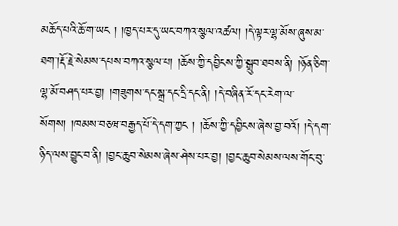མཆོད་པའི་ཆོ་ག་ཡང ། །ཁྱད་པར་དུ་ཡང་བཀའ་སྩལ་འཚལ། །དེ་ལྟར་ལྷ་མོས་ཞུས་མ་ཐག་།རྡོ་རྗེ་སེམས་དཔས་བཀའ་སྩལ་པ། །ཆོས་ཀྱི་དབྱིངས་ཀྱི་སྒྲུབ་ཐབས་ནི། །ཉོན་ཅིག་ལྷ་མོ་བཤད་པར་བྱ། །གཟུགས་དང་སྒྲ་དང་དྲི་དང་ནི། །དེ་བཞིན་རོ་དང་རེག་ལ་སོགས། །ཁམས་བཅཝ་བརྒྱད་པོ་དེ་དག་ཀྱང ། །ཆོས་ཀྱི་དབྱིངས་ཞེས་བྱ་བའོ། །དེ་དག་ཉིད་ལས་བྱུང་བ་ནི། །བྱང་ཆུབ་སེམས་ཞེས་ཤེས་པར་བྱ། །བྱང་ཆུབ་སེམས་ལས་གོང་བུ་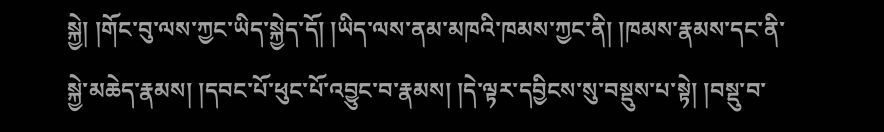སྐྱེ། །གོང་བུ་ལས་ཀྱང་ཡིད་སྐྱེད་དོ། །ཡིད་ལས་ནམ་མཁའི་ཁམས་ཀྱང་ནི། །ཁམས་རྣམས་དང་ནི་སྐྱེ་མཆེད་རྣམས། །དབང་པོ་ཕུང་པོ་འབྱུང་བ་རྣམས། །དེ་ལྟར་དབྱིངས་སུ་བསྡུས་པ་སྟེ། །བསྡུ་བ་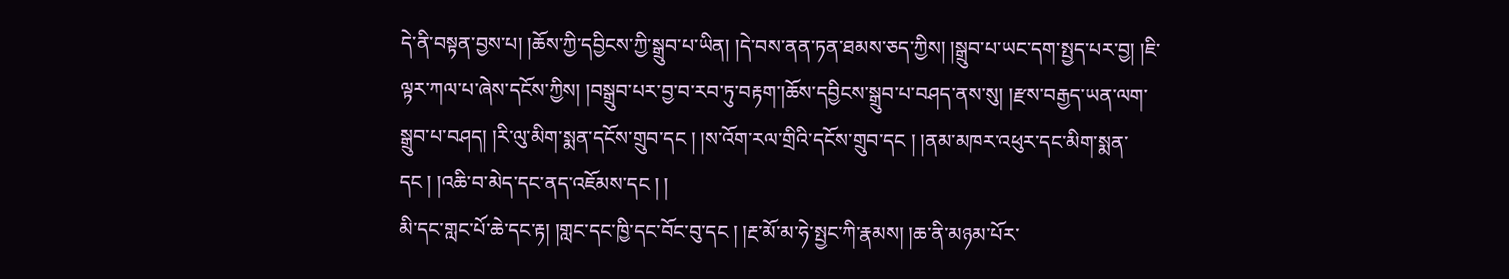དེ་ནི་བསྟན་བྱས་པ། །ཆོས་ཀྱི་དབྱིངས་ཀྱི་སྒྲུབ་པ་ཡིན། །དེ་བས་ནན་ཏན་ཐམས་ཅད་ཀྱིས། །སྒྲུབ་པ་ཡང་དག་སྤྱད་པར་བྱ། །ཇི་ལྟར་ཀལ་པ་ཞེས་དངོས་ཀྱིས། །བསྒྲུབ་པར་བྱ་བ་རབ་ཏུ་བརྟག་།ཆོས་དབྱིངས་སྒྲུབ་པ་བཤད་ནས་སུ། །རྫས་བརྒྱད་ཡན་ལག་སྒྲུབ་པ་བཤད། །རི་ལུ་མིག་སྨན་དངོས་གྲུབ་དང ། །ས་འོག་རལ་གྲིའི་དངོས་གྲུབ་དང ། །ནམ་མཁར་འཕུར་དང་མིག་སྨན་དང ། །འཆི་བ་མེད་དང་ནད་འཇོམས་དང ། །
མི་དང་གླང་པོ་ཆེ་དང་རྟ། །གླང་དང་ཁྱི་དང་བོང་བུ་དང ། །རྔ་མོ་མ་ཧེ་སྤྱང་ཀི་རྣམས། །ཆ་ནི་མཉམ་པོར་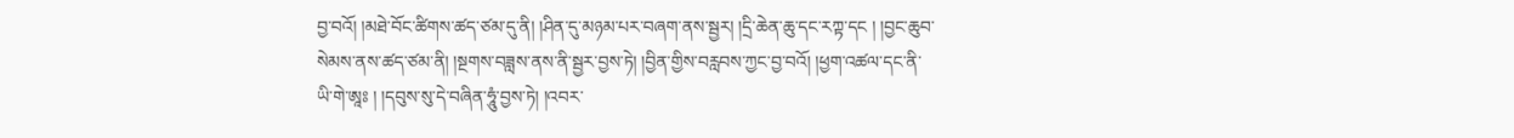བྱ་བའོ། །མཐེ་བོང་ཚིགས་ཚད་ཙམ་དུ་ནི། །ཤིན་དུ་མཉམ་པར་བཞག་ནས་སྦྱར། །དྲི་ཆེན་ཆུ་དང་རཀྟ་དང ། །བྱང་ཆུབ་སེམས་ནས་ཚད་ཙམ་ནི། །སྔགས་བཟླས་ནས་ནི་སྦྱར་བྱས་ཏེ། །བྱིན་གྱིས་བརླབས་ཀྱང་བྱ་བའོ། །ཕྱག་འཚལ་དང་ནི་ཡི་གེ་ཨཱཿ ། །དབུས་སུ་དེ་བཞིན་ཧཱུཾ་བྱས་ཏེ། །འབར་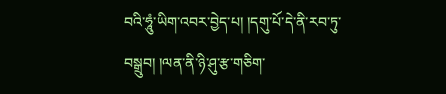བའི་ཧཱུཾ་ཡིག་འབར་བྱེད་པ། །དགུ་པོ་དེ་ནི་རབ་ཏུ་བསྒྲུབ། །ལན་ནི་ཉི་ཤུ་རྩ་གཅིག་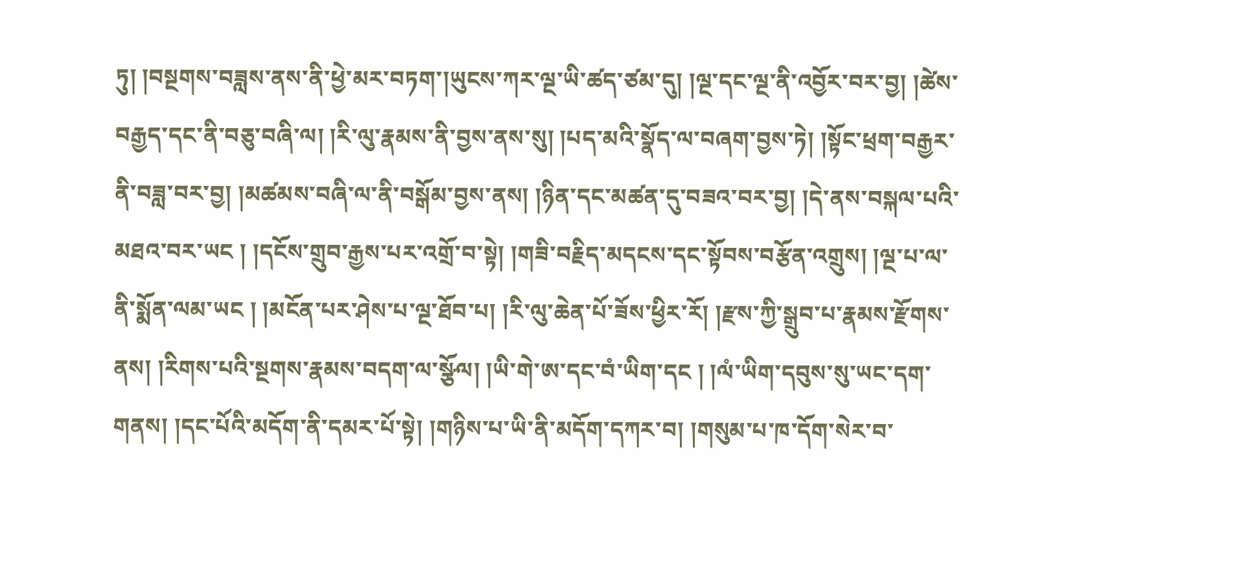ཏུ། །བསྔགས་བཟླས་ནས་ནི་ཕྱེ་མར་བཏག་།ཡུངས་ཀར་ལྔ་ཡི་ཚད་ཙམ་དུ། །ལྔ་དང་ལྔ་ནི་འབྱོར་བར་བྱ། །ཚེས་བརྒྱད་དང་ནི་བཅུ་བཞི་ལ། །རི་ལུ་རྣམས་ནི་བྱས་ནས་སུ། །པད་མའི་སྣོད་ལ་བཞག་བྱས་ཏེ། །སྟོང་ཕྲག་བརྒྱར་ནི་བཟླ་བར་བྱ། །མཚམས་བཞི་ལ་ནི་བསྒོམ་བྱས་ནས། །ཉིན་དང་མཚན་དུ་བཟའ་བར་བྱ། །དེ་ནས་བསྐལ་པའི་མཐའ་བར་ཡང ། །དངོས་གྲུབ་རྒྱས་པར་འགྲོ་བ་སྟེ། །གཟི་བརྗིད་མདངས་དང་སྟོབས་བརྩོན་འགྲུས། །ལྔ་པ་ལ་ནི་སྨོན་ལམ་ཡང ། །མངོན་པར་ཤེས་པ་ལྔ་ཐོབ་པ། །རི་ལུ་ཆེན་པོ་ཟོས་ཕྱིར་རོ། །རྫས་ཀྱི་སྒྲུབ་པ་རྣམས་རྫོགས་ནས། །རིགས་པའི་སྔགས་རྣམས་བདག་ལ་སྩོལ། །ཡི་གེ་ཨ་དང་བཾ་ཡིག་དང ། །ལཾ་ཡིག་དབུས་སུ་ཡང་དག་གནས། །དང་པོའི་མདོག་ནི་དམར་པོ་སྟེ། །གཉིས་པ་ཡི་ནི་མདོག་དཀར་བ། །གསུམ་པ་ཁ་དོག་སེར་བ་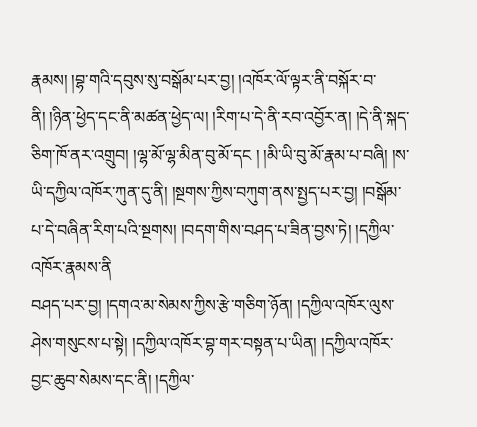རྣམས། །བྷ་གའི་དབུས་སུ་བསྒོམ་པར་བྱ། །འཁོར་ལོ་ལྟར་ནི་བསྐོར་བ་ནི། །ཉིན་ཕྱེད་དང་ནི་མཚན་ཕྱེད་ལ། །རིག་པ་དེ་ནི་རབ་འབྱོར་ན། །དེ་ནི་སྐད་ཅིག་ཁོ་ནར་འགྲུབ། །ལྷ་མོ་ལྷ་མིན་བུ་མོ་དང ། །མི་ཡི་བུ་མོ་རྣམ་པ་བཞི། །ས་ཡི་དཀྱིལ་འཁོར་ཀུན་དུ་ནི། །སྔགས་ཀྱིས་བཀུག་ནས་སྤྱད་པར་བྱ། །བསྒོམ་པ་དེ་བཞིན་རིག་པའི་སྔགས། །བདག་གིས་བཤད་པ་ཟིན་བྱས་ཏེ། །དཀྱིལ་འཁོར་རྣམས་ནི
བཤད་པར་བྱ། །དགའ་མ་སེམས་ཀྱིས་རྩེ་གཅིག་ཉོན། །དཀྱིལ་འཁོར་ལུས་ཤེས་གསུངས་པ་སྟེ། །དཀྱིལ་འཁོར་བྷ་གར་བསྟན་པ་ཡིན། །དཀྱིལ་འཁོར་བྱང་ཆུབ་སེམས་དང་ནི། །དཀྱིལ་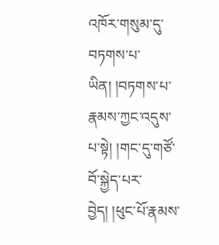འཁོར་གསུམ་དུ་བཏགས་པ་ཡིན། །བཏགས་པ་རྣམས་ཀྱང་འདུས་པ་སྟེ། །གང་དུ་གཙོ་བོ་སྐྱེད་པར་བྱེད། །ཕུང་པོ་རྣམས་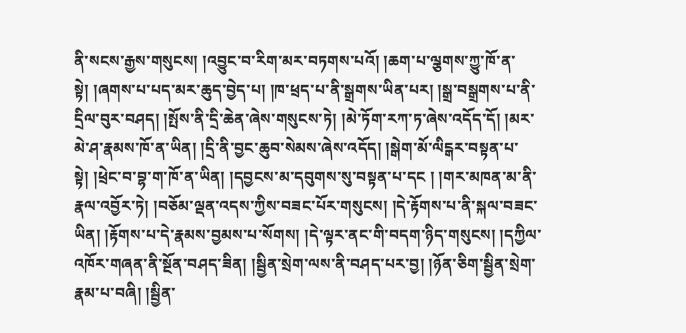ནི་སངས་རྒྱས་གསུངས། །འབྱུང་བ་རིག་མར་བཏགས་པའོ། །ཆག་པ་ལྕགས་ཀྱུ་ཁོ་ན་སྟེ། །ཞགས་པ་པད་མར་ཆུད་བྱེད་པ། །ཁ་ཕྲད་པ་ནི་སྒྲགས་ཡིན་པར། །སྒྲ་བསྒྲགས་པ་ནི་དྲིལ་བུར་བཤད། །སྤོས་ནི་དྲི་ཆེན་ཞེས་གསུངས་ཏེ། །མེ་ཏོག་རཀ་ཏ་ཞེས་འདོད་དོ། །མར་མེ་ཤ་རྣམས་ཁོ་ན་ཡིན། །དྲི་ནི་བྱང་ཆུབ་སེམས་ཞེས་འདོད། །སྒེག་མོ་ལིངྒར་བསྟན་པ་སྟེ། །ཕྲེང་བ་བྷ་ག་ཁོ་ན་ཡིན། །དབྱངས་མ་དབུགས་སུ་བསྟན་པ་དང ། །གར་མཁན་མ་ནི་རྣལ་འབྱོར་ཏེ། །བཅོམ་ལྡན་འདས་ཀྱིས་བཟང་པོར་གསུངས། །དེ་རྟོགས་པ་ནི་སྐལ་བཟང་ཡིན། །རྟོགས་པ་དེ་རྣམས་བྱམས་པ་སོགས། །དེ་ལྟར་ནང་གི་བདག་ཉིད་གསུངས། །དཀྱིལ་འཁོར་གཞན་ནི་སྔོན་བཤད་ཟིན། །སྦྱིན་སྲེག་ལས་ནི་བཤད་པར་བྱ། །ཉོན་ཅིག་སྦྱིན་སྲེག་རྣམ་པ་བཞི། །སྦྱིན་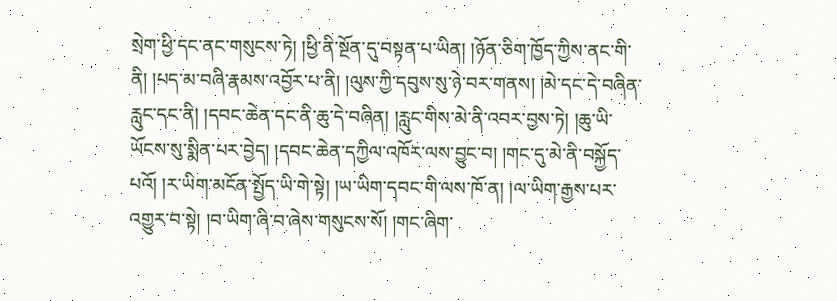སྲེག་ཕྱི་དང་ནང་གསུངས་ཏེ། །ཕྱི་ནི་སྔོན་དུ་བསྟན་པ་ཡིན། །ཉོན་ཅིག་ཁྱོད་ཀྱིས་ནང་གི་ནི། །པད་མ་བཞི་རྣམས་འབྱོར་པ་ནི། །ལུས་ཀྱི་དབུས་སུ་ཉེ་བར་གནས། །མེ་དང་དེ་བཞིན་རླུང་དང་ནི། །དབང་ཆེན་དང་ནི་ཆུ་དེ་བཞིན། །རླུང་གིས་མེ་ནི་འབར་བྱས་ཏེ། །ཆུ་ཡི་ཡོངས་སུ་སྨིན་པར་བྱེད། །དབང་ཆེན་དཀྱིལ་འཁོར་ལས་བྱུང་བ། །གང་དུ་མེ་ནི་བསྐྱོད་པའོ། །ར་ཡིག་མངོན་སྤྱོད་ཡི་གེ་སྟེ། །ཡ་ཡིག་དབང་གི་ལས་ཁོ་ན། །ལ་ཡིག་རྒྱས་པར་འགྱུར་བ་སྟེ། །བ་ཡིག་ཞི་བ་ཞེས་གསུངས་སོ། །གང་ཞིག་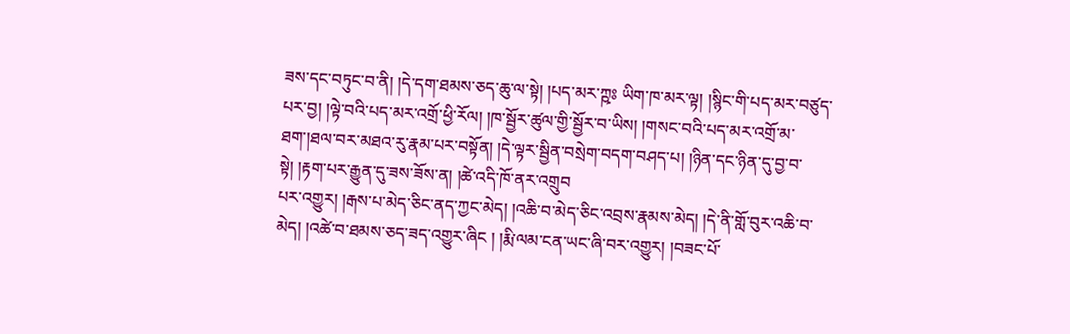ཟས་དང་བཏུང་བ་ནི། །དེ་དག་ཐམས་ཅད་ཆུ་ལ་སྟེ། །པད་མར་ཀྵཿ ཡིག་ཁ་མར་ལྟ། །སྙིང་གི་པད་མར་བཙུད་པར་བྱ། །ལྟེ་བའི་པད་མར་འགྲོ་ཕྱི་རོལ། །ཁ་སྦྱོར་ཚུལ་གྱི་སྦྱོར་བ་ཡིས། །གསང་བའི་པད་མར་འགྲོ་མ་ཐག་།ཐལ་བར་མཐའ་རུ་རྣམ་པར་བསྟོན། །དེ་ལྟར་སྦྱིན་བསྲེག་བདག་བཤད་པ། །ཉིན་དང་ཉིན་དུ་བྱ་བ་སྟེ། །རྟག་པར་རྒྱུན་དུ་ཟས་ཟོས་ན། །ཚེ་འདི་ཁོ་ནར་འགྲུབ
པར་འགྱུར། །རྒས་པ་མེད་ཅིང་ནད་ཀྱང་མེད། །འཆི་བ་མེད་ཅིང་འབྲས་རྣམས་མེད། །དེ་ནི་གློ་བུར་འཆི་བ་མེད། །འཚེ་བ་ཐམས་ཅད་ཟད་འགྱུར་ཞིང ། །རྨི་ལམ་ངན་ཡང་ཞི་བར་འགྱུར། །བཟང་པོ་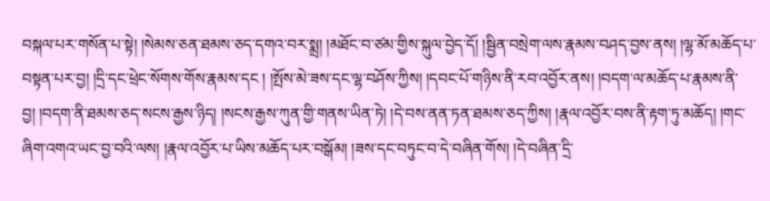བསྐལ་པར་གསོན་པ་སྟེ། །སེམས་ཅན་ཐམས་ཅད་དགའ་བར་སྨྲ། །མཐོང་བ་ཙམ་གྱིས་སྐུལ་བྱེད་དོ། །སྦྱིན་བསྲེག་ལས་རྣམས་བཤད་བྱས་ནས། །ལྷ་མོ་མཆོད་པ་བསྟན་པར་བྱ། །དྲི་དང་ཕྲེང་སོགས་གོས་རྣམས་དང ། །སྤོས་མེ་ཟས་དང་ལྷ་བཤོས་ཀྱིས། །དབང་པོ་གཉིས་ནི་རབ་འབྱོར་ནས། །བདག་ལ་མཆོད་པ་རྣམས་ནི་བྱ། །བདག་ནི་ཐམས་ཅད་སངས་རྒྱས་ཉིད། །སངས་རྒྱས་ཀུན་གྱི་གནས་ཡིན་ཏེ། །དེ་བས་ནན་ཏན་ཐམས་ཅད་ཀྱིས། །རྣལ་འབྱོར་བས་ནི་རྟག་ཏུ་མཆོད། །གང་ཞིག་འགའ་ཡང་བྱ་བའི་ལས། །རྣལ་འབྱོར་པ་ཡིས་མཆོད་པར་བསྒོམ། །ཟས་དང་བཏུང་བ་དེ་བཞིན་གོས། །དེ་བཞིན་དྲི་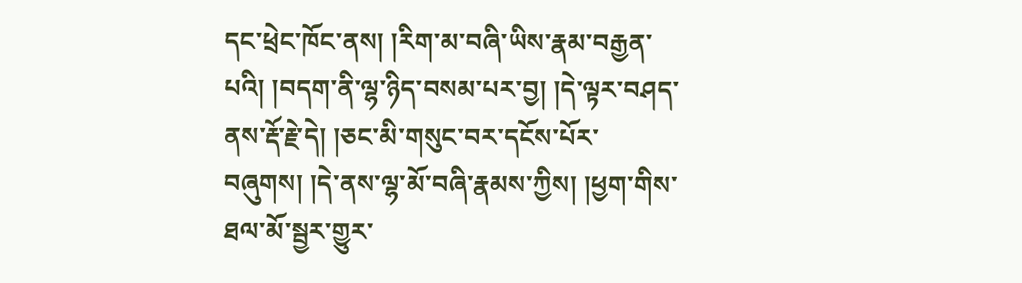དང་ཕྲེང་ཁོང་ནས། །རིག་མ་བཞི་ཡིས་རྣམ་བརྒྱན་པའི། །བདག་ནི་ལྷ་ཉིད་བསམ་པར་བྱ། །དེ་ལྟར་བཤད་ནས་རྡོ་རྗེ་དེ། །ཅང་མི་གསུང་བར་དངོས་པོར་བཞུགས། །དེ་ནས་ལྷ་མོ་བཞི་རྣམས་ཀྱིས། །ཕྱག་གིས་ཐལ་མོ་སྦྱར་གྱུར་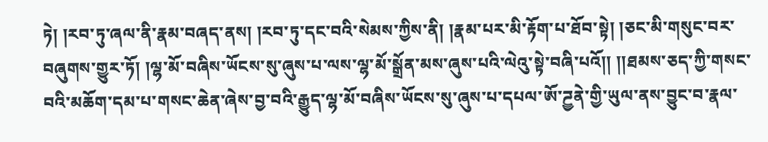ཏེ། །རབ་ཏུ་ཞལ་ནི་རྣམ་བཞད་ནས། །རབ་ཏུ་དང་བའི་སེམས་ཀྱིས་ནི། །རྣམ་པར་མི་རྟོག་པ་ཐོབ་སྟེ། །ཅང་མི་གསུང་བར་བཞུགས་གྱུར་ཏོ། །ལྷ་མོ་བཞིས་ཡོངས་སུ་ཞུས་པ་ལས་ལྷ་མོ་སྒྲོན་མས་ཞུས་པའི་ལེའུ་སྟེ་བཞི་པའོ།། །།ཐམས་ཅད་ཀྱི་གསང་བའི་མཆོག་དམ་པ་གསང་ཆེན་ཞེས་བྱ་བའི་རྒྱུད་ལྷ་མོ་བཞིས་ཡོངས་སུ་ཞུས་པ་དཔལ་ཨོ་ཌྱནེ་གྱི་ཡུལ་ནས་བྱུང་བ་རྣལ་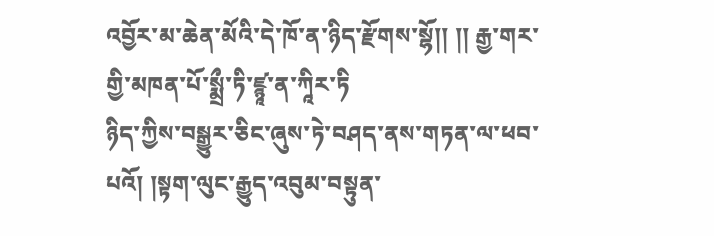འབྱོར་མ་ཆེན་མོའི་དེ་ཁོ་ན་ཉིད་རྫོགས་སྷོ།། །། རྒྱ་གར་གྱི་མཁན་པོ་སྨྲྀ་ཏི་ཛྙཱ་ན་ཀཱིར་ཏི
ཉིད་ཀྱིས་བསྒྱུར་ཅིང་ཞུས་ཏེ་བཤད་ནས་གཏན་ལ་ཕབ་པའོ། །སྟག་ལུང་རྒྱུད་འབུམ་བསྟུན་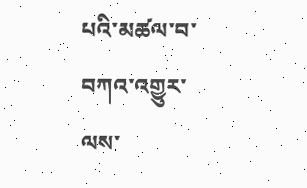པའི་མཚལ་བ་བཀའ་འགྱུར་ལས་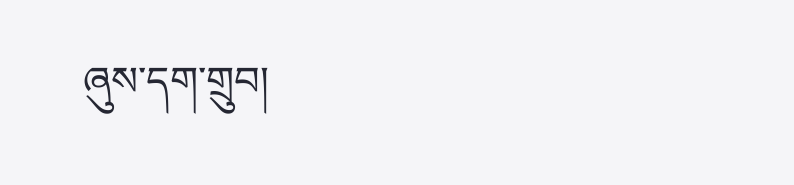ཞུས་དག་གྲུབ།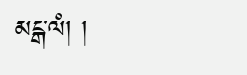མངྒ་ལཾ། །